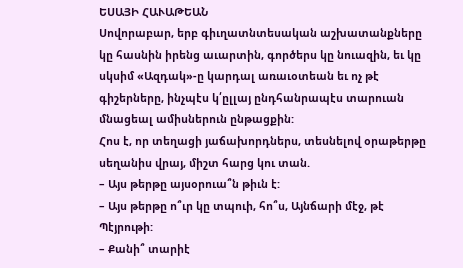ԵՍԱՅԻ ՀԱՒԱԹԵԱՆ
Սովորաբար, երբ գիւղատնտեսական աշխատանքները կը հասնին իրենց աւարտին, գործերս կը նուազին, եւ կը սկսիմ «Ազդակ»-ը կարդալ առաւօտեան եւ ոչ թէ գիշերները, ինչպէս կ՛ըլլայ ընդհանրապէս տարուան մնացեալ ամիսներուն ընթացքին:
Հոս է, որ տեղացի յաճախորդներս, տեսնելով օրաթերթը սեղանիս վրայ, միշտ հարց կու տան.
– Այս թերթը այսօրուա՞ն թիւն է:
– Այս թերթը ո՞ւր կը տպուի, հո՞ս, Այնճարի մէջ, թէ Պէյրութի:
– Քանի՞ տարիէ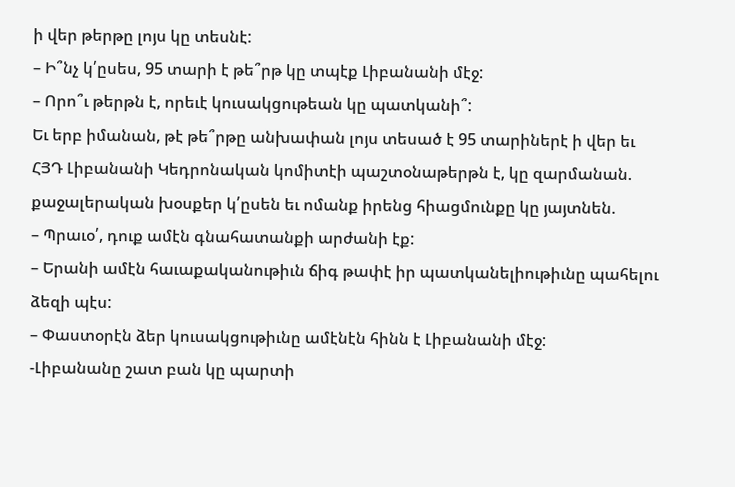ի վեր թերթը լոյս կը տեսնէ:
– Ի՞նչ կ՛ըսես, 95 տարի է թե՞րթ կը տպէք Լիբանանի մէջ:
– Որո՞ւ թերթն է, որեւէ կուսակցութեան կը պատկանի՞:
Եւ երբ իմանան, թէ թե՞րթը անխափան լոյս տեսած է 95 տարիներէ ի վեր եւ ՀՅԴ Լիբանանի Կեդրոնական կոմիտէի պաշտօնաթերթն է, կը զարմանան. քաջալերական խօսքեր կ՛ըսեն եւ ոմանք իրենց հիացմունքը կը յայտնեն.
– Պրաւօ՛, դուք ամէն գնահատանքի արժանի էք:
– Երանի ամէն հաւաքականութիւն ճիգ թափէ իր պատկանելիութիւնը պահելու ձեզի պէս:
– Փաստօրէն ձեր կուսակցութիւնը ամէնէն հինն է Լիբանանի մէջ:
-Լիբանանը շատ բան կը պարտի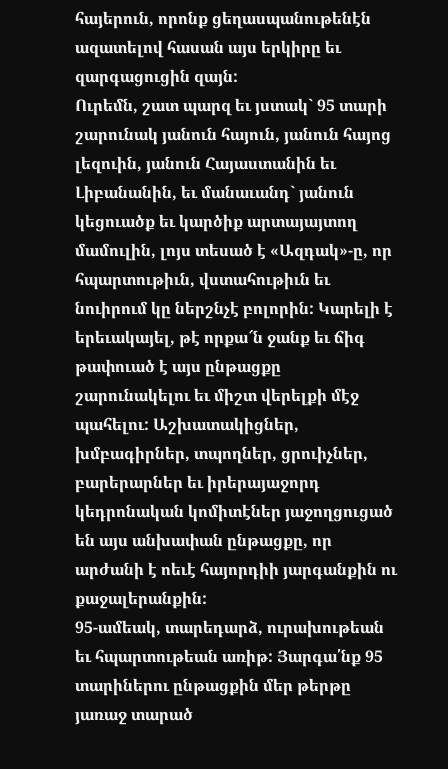հայերուն, որոնք ցեղասպանութենէն ազատելով հասան այս երկիրը եւ զարգացուցին զայն:
Ուրեմն, շատ պարզ եւ յստակ` 95 տարի շարունակ յանուն հայուն, յանուն հայոց լեզուին, յանուն Հայաստանին եւ Լիբանանին, եւ մանաւանդ` յանուն կեցուածք եւ կարծիք արտայայտող մամուլին, լոյս տեսած է «Ազդակ»-ը, որ հպարտութիւն, վստահութիւն եւ նուիրում կը ներշնչէ բոլորին: Կարելի է երեւակայել, թէ որքա՜ն ջանք եւ ճիգ թափուած է այս ընթացքը շարունակելու եւ միշտ վերելքի մէջ պահելու: Աշխատակիցներ, խմբագիրներ, տպողներ, ցրուիչներ, բարերարներ եւ իրերայաջորդ կեդրոնական կոմիտէներ յաջողցուցած են այս անխափան ընթացքը, որ արժանի է ոեւէ հայորդիի յարգանքին ու քաջալերանքին:
95-ամեակ, տարեդարձ, ուրախութեան եւ հպարտութեան առիթ: Յարգա՛նք 95 տարիներու ընթացքին մեր թերթը յառաջ տարած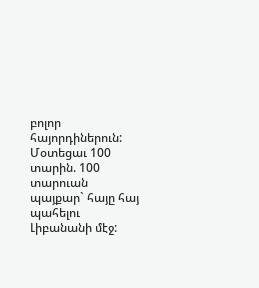բոլոր հայորդիներուն:
Մօտեցաւ 100 տարին. 100 տարուան պայքար` հայը հայ պահելու Լիբանանի մէջ: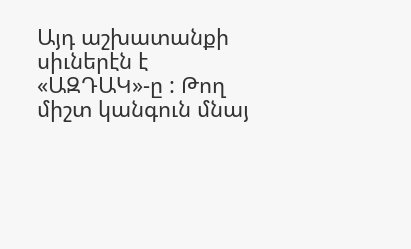Այդ աշխատանքի սիւներէն է «ԱԶԴԱԿ»-ը : Թող միշտ կանգուն մնայ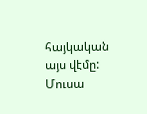հայկական այս վէմը:
Մուսա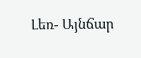Լեռ- Այնճար